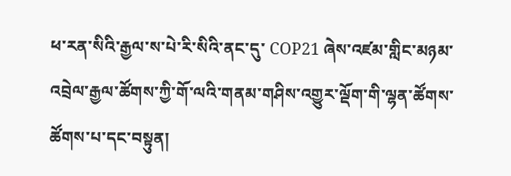ཕ་རན་སིའི་རྒྱལ་ས་པེ་རི་སིའི་ནང་དུ་ COP21 ཞེས་འཛམ་གླིང་མཉམ་འབྲེལ་རྒྱལ་ཚོགས་ཀྱི་གོ་ལའི་གནམ་གཤིས་འགྱུར་ལྡོག་གི་ལྷན་ཚོགས་ཚོགས་པ་དང་བསྟུན།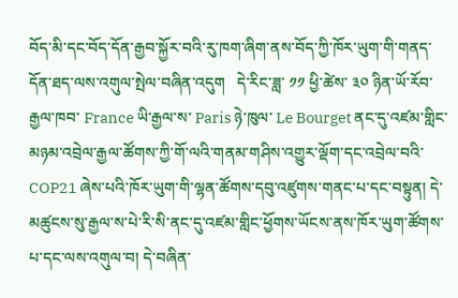བོད་མི་དང་བོད་དོན་རྒྱབ་སྐྱོར་བའི་རུ་ཁག་ཞིག་ནས་བོད་ཀྱི་ཁོར་ཡུག་གི་གནད་དོན་ཐད་ལས་འགུལ་སྤེལ་བཞིན་འདུག   དེ་རིང་ཟླ་ ༡༡ ཕྱི་ཚེས་ ༣༠ ཉིན་ཡོ་རོབ་རྒྱལ་ཁབ་ France ཡི་རྒྱལ་ས་ Paris ཉེ་ཁུལ་ Le Bourget ནང་དུ་འཛམ་གླིང་མཉམ་འབྲེལ་རྒྱལ་ཚོགས་ཀྱི་གོ་ལའི་གནམ་གཤིས་འགྱུར་ལྡོག་དང་འབྲེལ་བའི་ COP21 ཞེས་པའི་ཁོར་ཡུག་གི་ལྷན་ཚོགས་དབུ་འཛུགས་གནང་པ་དང་བསྟུན། དེ་མཚུངས་སུ་རྒྱལ་ས་པེ་རི་སི་ནང་དུ་འཛམ་གླིང་ཕྱོགས་ཡོངས་ནས་ཁོར་ཡུག་ཚོགས་པ་དང་ལས་འགུལ་བ། དེ་བཞིན་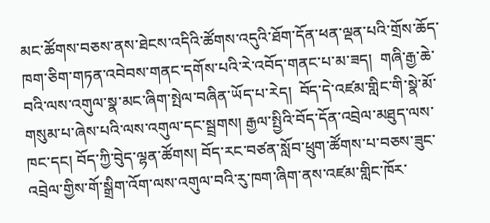མང་ཚོགས་བཅས་ནས་ཐེངས་འདིའི་ཚོགས་འདུའི་ཐོག་དོན་ཕན་ལྡན་པའི་གྲོས་ཆོད་ཁག་ཅིག་གཏན་འབེབས་གནང་དགོས་པའི་རེ་འབོད་གནང་པ་མ་ཟད།  གཞི་རྒྱ་ཆེ་བའི་ལས་འགུལ་སྣ་མང་ཞིག་སྤེལ་བཞིན་ཡོད་པ་རེད།  བོད་དེ་འཛམ་གླིང་གི་སྣེ་མོ་གསུམ་པ་ཞེས་པའི་ལས་འགུལ་དང་སྦྲགས། རྒྱལ་སྤྱིའི་བོད་དོན་འབྲེལ་མཐུད་ལས་ཁང་དང། བོད་ཀྱི་བེུད་ལྷན་ཚོགས། བོད་རང་བཙན་སློབ་ཕྲུག་ཚོགས་པ་བཅས་ཟུང་འབྲེལ་གྱིས་གོ་སྒྲིག་འོག་ལས་འགུལ་བའི་རུ་ཁག་ཞིག་ནས་འཛམ་གླིང་ཁོར་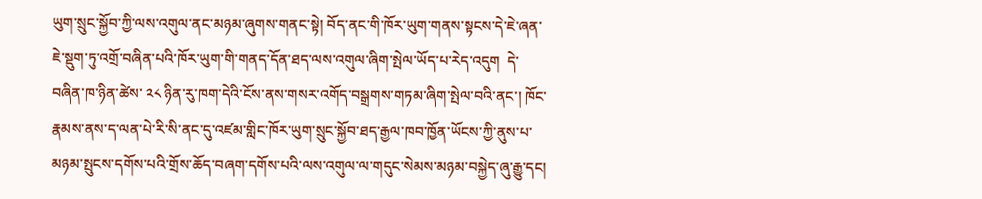ཡུག་སྲུང་སྐྱོབ་ཀྱི་ལས་འགུལ་ནང་མཉམ་ཞུགས་གནང་སྟེ། བོད་ནང་གི་ཁོར་ཡུག་གནས་སྟངས་དེ་ཇེ་ཞན་ཇེ་སྡུག་ཏུ་འགྲོ་བཞིན་པའི་ཁོར་ཡུག་གི་གནད་དོན་ཐད་ལས་འགུལ་ཞིག་སྤེལ་ཡོད་པ་རེད་འདུག  དེ་བཞིན་ཁ་ཉིན་ཚེས་ ༢༨ ཉིན་རུ་ཁག་དེའི་ངོས་ནས་གསར་འགོད་བསྒྲགས་གཏམ་ཞིག་སྤེལ་བའི་ནང་། ཁོང་རྣམས་ནས་ད་ལན་པེ་རི་སི་ནང་དུ་འཛམ་གླིང་ཁོར་ཡུག་སྲུང་སྐྱོབ་ཐད་རྒྱལ་ཁབ་ཁྱོན་ཡོངས་ཀྱི་ནུས་པ་མཉམ་སྤུངས་དགོས་པའི་གྲོས་ཆོད་བཞག་དགོས་པའི་ལས་འགུལ་ལ་གདུང་སེམས་མཉམ་བསྐྱེད་ཞུ་རྒྱུ་དང།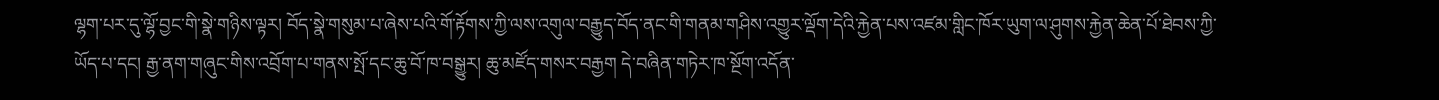ལྷག་པར་དུ་ལྷོ་བྱང་གི་སྣེ་གཉིས་ལྟར། བོད་སྣེ་གསུམ་པ་ཞེས་པའི་གོ་རྟོགས་ཀྱི་ལས་འགུལ་བརྒྱུད་བོད་ནང་གི་གནམ་གཤིས་འགྱུར་ལྡོག་དེའི་རྐྱེན་པས་འཛམ་གླིང་ཁོར་ཡུག་ལ་ཤུགས་རྐྱེན་ཆེན་པོ་ཐེབས་ཀྱི་ཡོད་པ་དང། རྒྱ་ནག་གཞུང་གིས་འབྲོག་པ་གནས་སྤོ་དང་ཆུ་བོ་ཁ་བསྒྱུར། ཆུ་མཛོད་གསར་བརྒྱག དེ་བཞིན་གཏེར་ཁ་སྔོག་འདོན་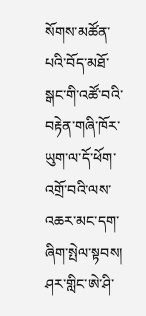སོགས་མཚོན་པའི་བོད་མཐོ་སྒང་གི་འཚོ་བའི་བརྟེན་གཞི་ཁོར་ཡུག་ལ་དོ་ཕོག་འགྲོ་བའི་ལས་འཆར་མང་དག་ཞིག་སྤེལ་སྟབས།   ཤར་གླིང་ཨེ་ཤི་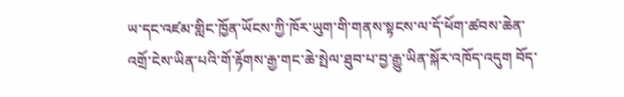ཡ་དང་འཛམ་གླིང་ཁྱོན་ཡོངས་ཀྱི་ཁོར་ཡུག་གི་གནས་སྟངས་ལ་དོ་ཕོག་ཚབས་ཆེན་འགྲོ་ངེས་ཡིན་པའི་གོ་རྟོགས་རྒྱ་གང་ཆེ་སྤེལ་ཐུབ་པ་བྱ་རྒྱུ་ཡིན་སྐོར་འཁོད་འདུག བོད་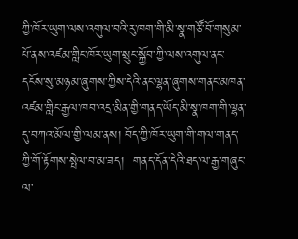ཀྱི་ཁོར་ཡུག་ལས་འགུལ་བའི་རུ་ཁག་གི་མི་སྣ་གཙོ་བོ་གསུམ་པོ་ནས་འཛམ་གླིང་ཁོར་ཡུག་སྲུང་སྐྱོབ་ཀྱི་ལས་འགུལ་ནང་དངོས་སུ་མཉམ་ཞུགས་ཀྱིས་དེའི་ནང་ལྷན་ཞུགས་གནང་མཁན་འཛམ་གླིང་རྒྱལ་ཁབ་འདྲ་མིན་གྱི་གནད་ཡོད་མི་སྣ་ཁག་གི་ལྷན་དུ་བཀའ་མོལ་གྱི་ལམ་ནས། བོད་ཀྱི་ཁོར་ཡུག་གི་གལ་གནད་ཀྱི་གོ་རྟོགས་སྤེལ་བ་མ་ཟད།  གནད་དོན་དེའི་ཐད་ལ་རྒྱ་གཞུང་ལ་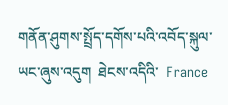གནོན་ཤུགས་སྤྲོད་དགོས་པའི་འབོད་སྐུལ་ཡང་ཞུས་འདུག  ཐེངས་འདིའི་  France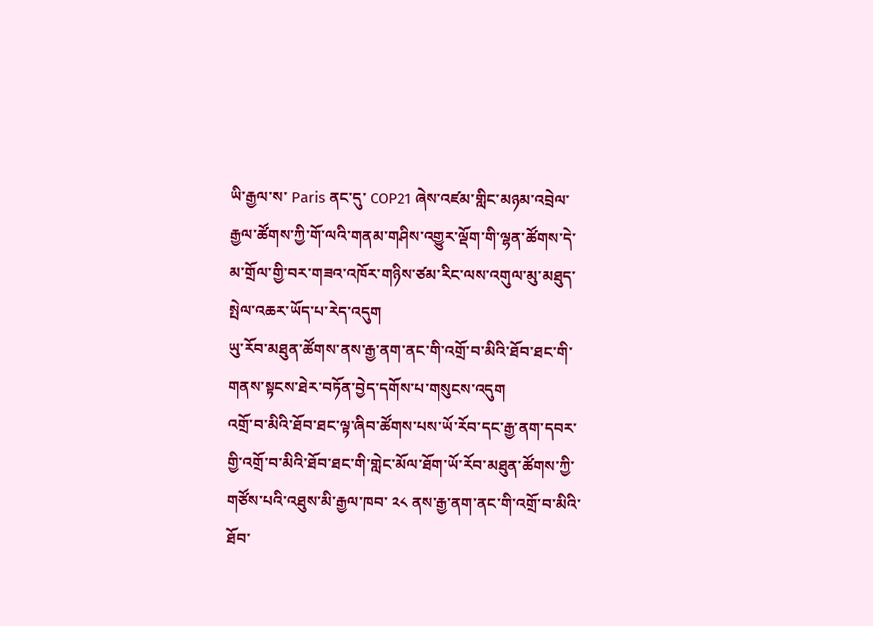ཡི་རྒྱལ་ས་ Paris ནང་དུ་ COP21 ཞེས་འཛམ་གླིང་མཉམ་འབྲེལ་རྒྱལ་ཚོགས་ཀྱི་གོ་ལའི་གནམ་གཤིས་འགྱུར་ལྡོག་གི་ལྷན་ཚོགས་དེ་མ་གྲོལ་གྱི་བར་གཟའ་འཁོར་གཉིས་ཙམ་རིང་ལས་འགུལ་མུ་མཐུད་སྤེལ་འཆར་ཡོད་པ་རེད་འདུག
ཡུ་རོབ་མཐུན་ཚོགས་ནས་རྒྱ་ནག་ནང་གི་འགྲོ་བ་མིའི་ཐོབ་ཐང་གི་གནས་སྟངས་ཐེར་བཏོན་བྱེད་དགོས་པ་གསུངས་འདུག
འགྲོ་བ་མིའི་ཐོབ་ཐང་ལྟ་ཞིབ་ཚོགས་པས་ཡོ་རོབ་དང་རྒྱ་ནག་དབར་གྱི་འགྲོ་བ་མིའི་ཐོབ་ཐང་གི་གླེང་མོལ་ཐོག་ཡོ་རོབ་མཐུན་ཚོགས་ཀྱི་གཙོས་པའི་འཐུས་མི་རྒྱལ་ཁབ་ ༢༨ ནས་རྒྱ་ནག་ནང་གི་འགྲོ་བ་མིའི་ཐོབ་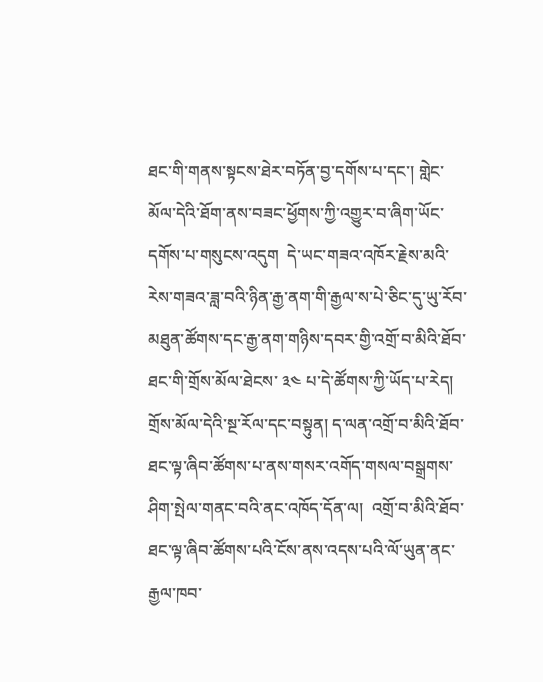ཐང་གི་གནས་སྟངས་ཐེར་བཏོན་བྱ་དགོས་པ་དང་། གླེང་མོལ་དེའི་ཐོག་ནས་བཟང་ཕྱོགས་ཀྱི་འགྱུར་བ་ཞིག་ཡོང་དགོས་པ་གསུངས་འདུག  དེ་ཡང་གཟའ་འཁོར་རྗེས་མའི་རེས་གཟའ་ཟླ་བའི་ཉིན་རྒྱ་ནག་གི་རྒྱལ་ས་པེ་ཅིང་དུ་ཡུ་རོབ་མཐུན་ཚོགས་དང་རྒྱ་ནག་གཉིས་དབར་གྱི་འགྲོ་བ་མིའི་ཐོབ་ཐང་གི་གྲོས་མོལ་ཐེངས་ ༣༤ པ་དེ་ཚོགས་ཀྱི་ཡོད་པ་རེད།   གྲོས་མོལ་དེའི་སྔ་རོལ་དང་བསྟུན། ད་ལན་འགྲོ་བ་མིའི་ཐོབ་ཐང་ལྟ་ཞིབ་ཚོགས་པ་ནས་གསར་འགོད་གསལ་བསྒྲགས་ཤིག་སྤེལ་གནང་བའི་ནང་འཁོད་དོན་ལ།  འགྲོ་བ་མིའི་ཐོབ་ཐང་ལྟ་ཞིབ་ཚོགས་པའི་ངོས་ནས་འདས་པའི་ལོ་ཡུན་ནང་རྒྱལ་ཁབ་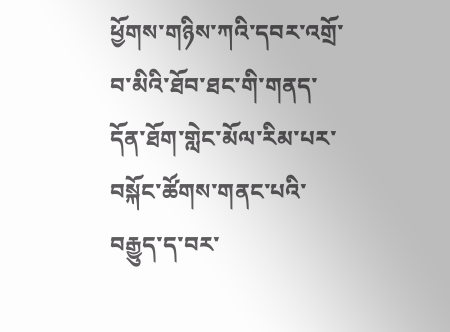ཕྱོགས་གཉིས་ཀའི་དབར་འགྲོ་བ་མིའི་ཐོབ་ཐང་གི་གནད་དོན་ཐོག་གླེང་མོལ་རིམ་པར་བསྐོང་ཚོགས་གནང་པའི་བརྒྱུད་ད་བར་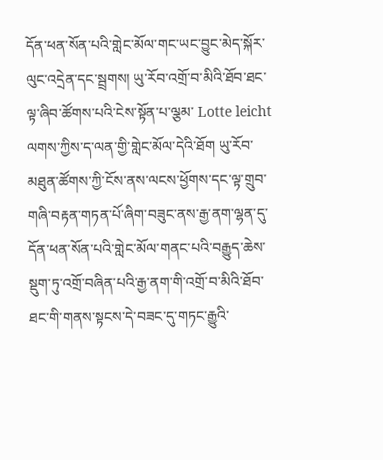དོན་ཕན་སོན་པའི་གླེང་མོལ་གང་ཡང་བྱུང་མེད་སྐོར་ལུང་འདྲེན་དང་སྦྲགས། ཡུ་རོབ་འགྲོ་བ་མིའི་ཐོབ་ཐང་ལྟ་ཞིབ་ཚོགས་པའི་ངེས་སྟོན་པ་ལྕམ་ Lotte leicht ལགས་ཀྱིས་ད་ལན་གྱི་གླེང་མོལ་དེའི་ཐོག ཡུ་རོབ་མཐུན་ཚོགས་ཀྱི་ངོས་ནས་ལངས་ཕྱོགས་དང་ལྟ་གྲུབ་གཞི་བརྟན་གཏན་པོ་ཞིག་བཟུང་ནས་རྒྱ་ནག་ལྷན་དུ་དོན་ཕན་སོན་པའི་གླེང་མོལ་གནང་པའི་བརྒྱུད་ཆེས་སྡུག་ཏུ་འགྲོ་བཞིན་པའི་རྒྱ་ནག་གི་འགྲོ་བ་མིའི་ཐོབ་ཐང་གི་གནས་སྟངས་དེ་བཟང་དུ་གཏང་རྒྱུའི་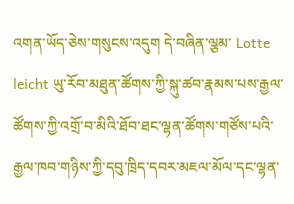འགན་ཡོད་ཅེས་གསུངས་འདུག དེ་བཞིན་ལྕམ་ Lotte leicht ཡུ་རོབ་མཐུན་ཚོགས་ཀྱི་སྐུ་ཚབ་རྣམས་པས་རྒྱལ་ཚོགས་ཀྱི་འགྲོ་བ་མིའི་ཐོབ་ཐང་ལྷན་ཚོགས་གཙོས་པའི་རྒྱལ་ཁབ་གཉིས་ཀྱི་དབུ་ཁྲིད་དབར་མཇལ་མོལ་དང་ལྷན་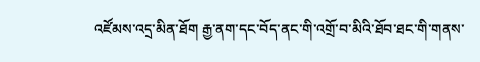འཛོམས་འདྲ་མིན་ཐོག རྒྱ་ནག་དང་བོད་ནང་གི་འགྲོ་བ་མིའི་ཐོབ་ཐང་གི་གནས་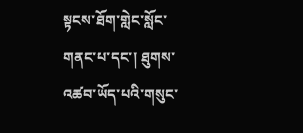སྟངས་ཐོག་གླེང་སློང་གནང་པ་དང་། ཐུགས་འཚབ་ཡོད་པའི་གསུང་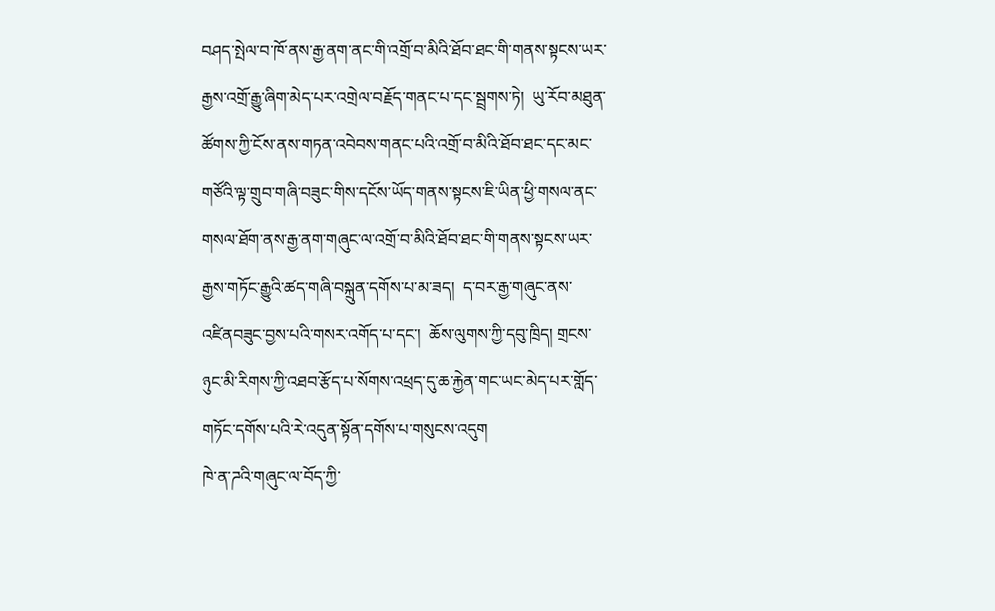བཤད་སྤེལ་བ་ཁོ་ནས་རྒྱ་ནག་ནང་གི་འགྲོ་བ་མིའི་ཐོབ་ཐང་གི་གནས་སྟངས་ཡར་རྒྱས་འགྲོ་རྒྱུ་ཞིག་མེད་པར་འགྲེལ་བརྗོད་གནང་པ་དང་སྦྲགས་ཏེ།  ཡུ་རོབ་མཐུན་ཚོགས་ཀྱི་ངོས་ནས་གཏན་འབེབས་གནང་པའི་འགྲོ་བ་མིའི་ཐོབ་ཐང་དང་མང་གཙོའི་ལྟ་གྲུབ་གཞི་བཟུང་གིས་དངོས་ཡོད་གནས་སྟངས་ཇི་ཡིན་ཕྱི་གསལ་ནང་གསལ་ཐོག་ནས་རྒྱ་ནག་གཞུང་ལ་འགྲོ་བ་མིའི་ཐོབ་ཐང་གི་གནས་སྟངས་ཡར་རྒྱས་གཏོང་རྒྱུའི་ཚད་གཞི་བསྐྲུན་དགོས་པ་མ་ཟད།  ད་བར་རྒྱ་གཞུང་ནས་འཛིནབཟུང་བྱས་པའི་གསར་འགོད་པ་དང་།  ཆོས་ལུགས་ཀྱི་དབུ་ཁྲིད། གྲངས་ཉུང་མི་རིགས་ཀྱི་འཐབ་རྩོད་པ་སོགས་འཕྲད་དུ་ཆ་རྐྱེན་གང་ཡང་མེད་པར་གློད་གཏོང་དགོས་པའི་རེ་འདུན་སྟོན་དགོས་པ་གསུངས་འདུག
ཁེ་ན་ཌའི་གཞུང་ལ་བོད་ཀྱི་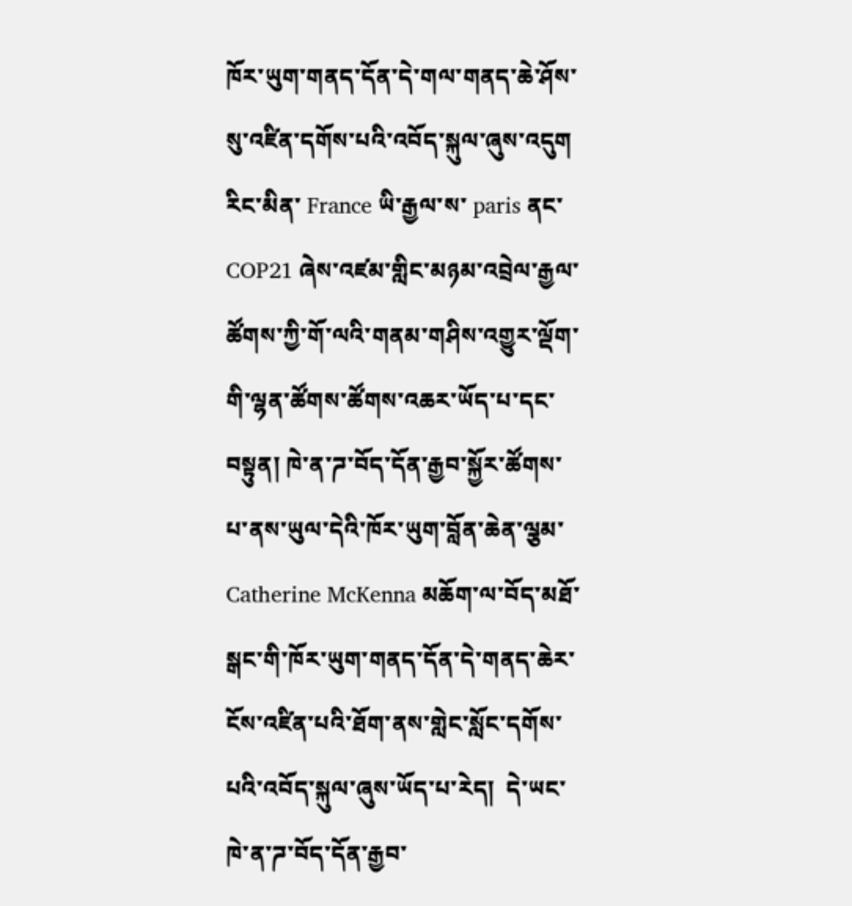ཁོར་ཡུག་གནད་དོན་དེ་གལ་གནད་ཆེ་ཤོས་སུ་འཛིན་དགོས་པའི་འབོད་སྐུལ་ཞུས་འདུག
རིང་མིན་ France ཡི་རྒྱལ་ས་ paris ནང་ COP21 ཞེས་འཛམ་གླིང་མཉམ་འབྲེལ་རྒྱལ་ཚོགས་ཀྱི་གོ་ལའི་གནམ་གཤིས་འགྱུར་ལྡོག་གི་ལྷན་ཚོགས་ཚོགས་འཆར་ཡོད་པ་དང་བསྟུན། ཁེ་ན་ཌ་བོད་དོན་རྒྱབ་སྐྱོར་ཚོགས་པ་ནས་ཡུལ་དེའི་ཁོར་ཡུག་བློན་ཆེན་ལྕམ་ Catherine McKenna མཆོག་ལ་བོད་མཐོ་སྒང་གི་ཁོར་ཡུག་གནད་དོན་དེ་གནད་ཆེར་ངོས་འཛིན་པའི་ཐོག་ནས་གླེང་སློང་དགོས་པའི་འབོད་སྐུལ་ཞུས་ཡོད་པ་རེད།  དེ་ཡང་ཁེ་ན་ཌ་བོད་དོན་རྒྱབ་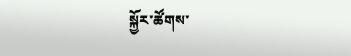སྐྱོར་ཚོགས་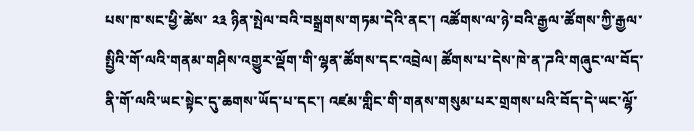པས་ཁ་སང་ཕྱི་ཚེས་ ༢༣ ཉིན་སྤེལ་བའི་བསྒྲགས་གཏམ་དེའི་ནང་། འཚོགས་ལ་ཉེ་བའི་རྒྱལ་ཚོགས་ཀྱི་རྒྱལ་སྤྱིའི་གོ་ལའི་གནམ་གཤིས་འགྱུར་ལྡོག་གི་ལྷན་ཚོགས་དང་འབྲེལ། ཚོགས་པ་དེས་ཁེ་ན་ཌའི་གཞུང་ལ་བོད་ནི་གོ་ལའི་ཡང་སྟེང་དུ་ཆགས་ཡོད་པ་དང་། འཛམ་གླིང་གི་གནས་གསུམ་པར་གྲགས་པའི་བོད་དེ་ཡང་ལྷོ་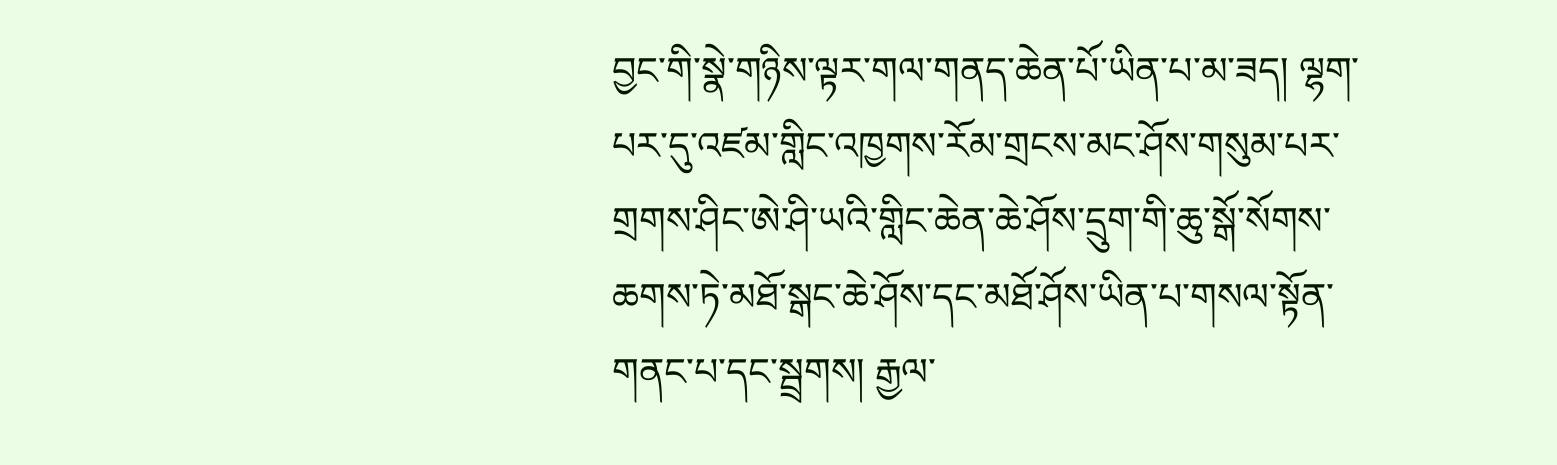བྱང་གི་སྣེ་གཉིས་ལྟར་གལ་གནད་ཆེན་པོ་ཡིན་པ་མ་ཟད། ལྷག་པར་དུ་འཛམ་གླིང་འཁྱགས་རོམ་གྲངས་མང་ཤོས་གསུམ་པར་གྲགས་ཤིང་ཨེ་ཤི་ཡའི་གླིང་ཆེན་ཆེ་ཤོས་དྲུག་གི་ཆུ་སྒོ་སོགས་ཆགས་ཏེ་མཐོ་སྒང་ཆེ་ཤོས་དང་མཐོ་ཤོས་ཡིན་པ་གསལ་སྟོན་གནང་པ་དང་སྦྲགས། རྒྱལ་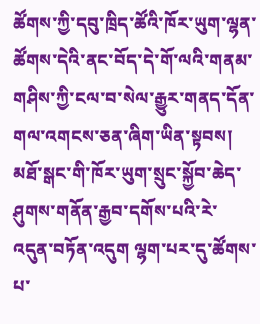ཚོགས་ཀྱི་དབུ་ཁྲིད་ཚོའི་ཁོར་ཡུག་ལྷན་ཚོགས་དེའི་ནང་བོད་དེ་གོ་ལའི་གནམ་གཤིས་ཀྱི་ངལ་བ་སེལ་རྒྱུར་གནད་དོན་གལ་འགངས་ཅན་ཞིག་ཡིན་སྟབས། མཐོ་སྒང་གི་ཁོར་ཡུག་སྲུང་སྐྱོབ་ཆེད་ཤུགས་གནོན་རྒྱབ་དགོས་པའི་རེ་འདུན་བཏོན་འདུག ལྷག་པར་དུ་ཚོགས་པ་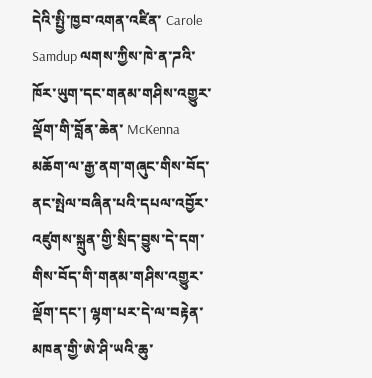དེའི་སྤྱི་ཁྱབ་འགན་འཛིན་ Carole Samdup ལགས་ཀྱིས་ཁེ་ན་ཌའི་ཁོར་ཡུག་དང་གནམ་གཤིས་འགྱུར་ལྡོག་གི་བློན་ཆེན་ McKenna མཆོག་ལ་རྒྱ་ནག་གཞུང་གིས་བོད་ནང་སྤེལ་བཞིན་པའི་དཔལ་འབྱོར་འཛུགས་སྐྲུན་གྱི་སྲིད་བྱུས་དེ་དག་གིས་བོད་གི་གནམ་གཤིས་འགྱུར་ལྡོག་དང་། ལྷག་པར་དེ་ལ་བརྟེན་མཁན་གྱི་ཨེ་ཤི་ཡའི་ཆུ་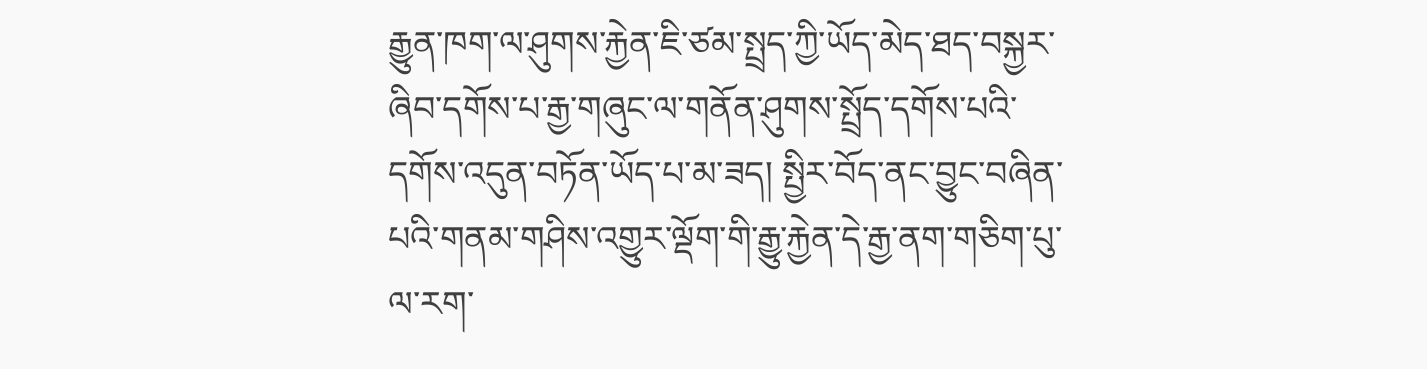རྒྱུན་ཁག་ལ་ཤུགས་རྐྱེན་ཇི་ཙམ་སྤྲད་ཀྱི་ཡོད་མེད་ཐད་བསྐྱར་ཞིབ་དགོས་པ་རྒྱ་གཞུང་ལ་གནོན་ཤུགས་སྤྲོད་དགོས་པའི་དགོས་འདུན་བཏོན་ཡོད་པ་མ་ཟད། སྤྱིར་བོད་ནང་བྱུང་བཞིན་པའི་གནམ་གཤིས་འགྱུར་ལྡོག་གི་རྒྱུ་རྐྱེན་དེ་རྒྱ་ནག་གཅིག་པུ་ལ་རག་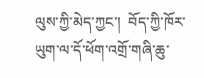ལུས་ཀྱི་མེད་ཀྱང་།  བོད་ཀྱི་ཁོར་ཡུག་ལ་དོ་ཕོག་འགྲོ་གཞི་ཆུ་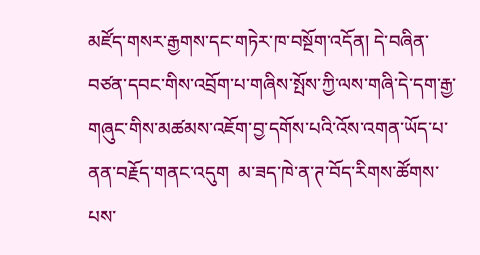མཛོད་གསར་རྒྱགས་དང་གཏེར་ཁ་བསྔོག་འདོན། དེ་བཞིན་བཙན་དབང་གིས་འབྲོག་པ་གཞིས་སྤོས་ཀྱི་ལས་གཞི་དེ་དག་རྒྱ་གཞུང་གིས་མཚམས་འཇོག་བྱ་དགོས་པའི་འོས་འགན་ཡོད་པ་ནན་བརྗོད་གནང་འདུག  མ་ཟད་ཁེ་ན་ཊ་བོད་རིགས་ཚོགས་པས་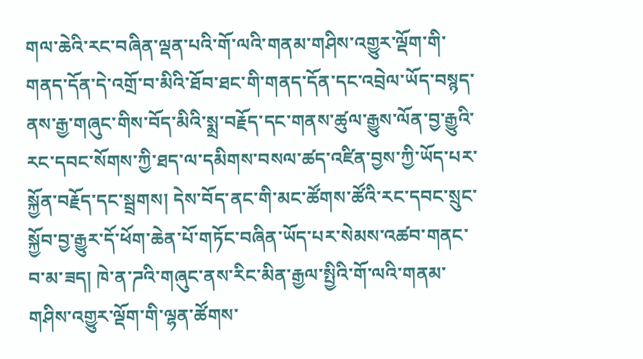གལ་ཆེའི་རང་བཞིན་ལྡན་པའི་གོ་ལའི་གནམ་གཤིས་འགྱུར་ལྡོག་གི་གནད་དོན་དེ་འགྲོ་བ་མིའི་ཐོབ་ཐང་གི་གནད་དོན་དང་འབྲེལ་ཡོད་བསྙད་ནས་རྒྱ་གཞུང་གིས་བོད་མིའི་སྨྲ་བརྗོད་དང་གནས་ཚུལ་རྒྱུས་ལོན་བྱ་རྒྱུའི་རང་དབང་སོགས་ཀྱི་ཐད་ལ་དམིགས་བསལ་ཚད་འཛིན་བྱས་ཀྱི་ཡོད་པར་སྐྱོན་བརྗོད་དང་སྦྲགས། དེས་བོད་ནང་གི་མང་ཚོགས་ཚོའི་རང་དབང་སྲུང་སྐྱོབ་བྱ་རྒྱུར་དོ་ཕོག་ཆེན་པོ་གཏོང་བཞིན་ཡོད་པར་སེམས་འཚབ་གནང་བ་མ་ཟད། ཁེ་ན་ཌའི་གཞུང་ནས་རིང་མིན་རྒྱལ་སྤྱིའི་གོ་ལའི་གནམ་གཤིས་འགྱུར་ལྡོག་གི་ལྷན་ཚོགས་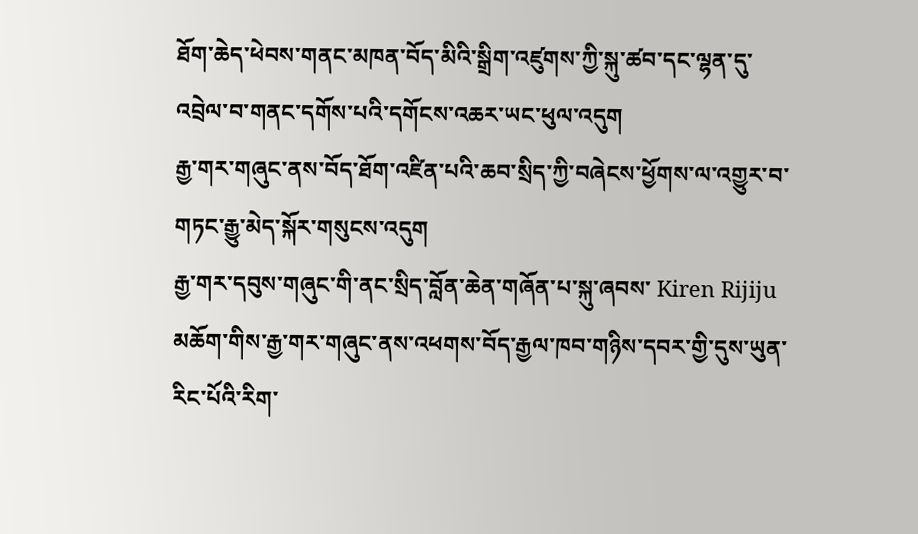ཐོག་ཆེད་ཕེབས་གནང་མཁན་བོད་མིའི་སྒྲིག་འཛུགས་ཀྱི་སྐུ་ཚབ་དང་ལྷན་དུ་འབྲེལ་བ་གནང་དགོས་པའི་དགོངས་འཆར་ཡང་ཕུལ་འདུག
རྒྱ་གར་གཞུང་ནས་བོད་ཐོག་འཛིན་པའི་ཆབ་སྲིད་ཀྱི་བཞེངས་ཕྱོགས་ལ་འགྱུར་བ་གཏང་རྒྱུ་མེད་སྐོར་གསུངས་འདུག
རྒྱ་གར་དབུས་གཞུང་གི་ནང་སྲིད་བློན་ཆེན་གཞོན་པ་སྐུ་ཞབས་ Kiren Rijiju མཆོག་གིས་རྒྱ་གར་གཞུང་ནས་འཕགས་བོད་རྒྱལ་ཁབ་གཉིས་དབར་གྱི་དུས་ཡུན་རིང་པོའི་རིག་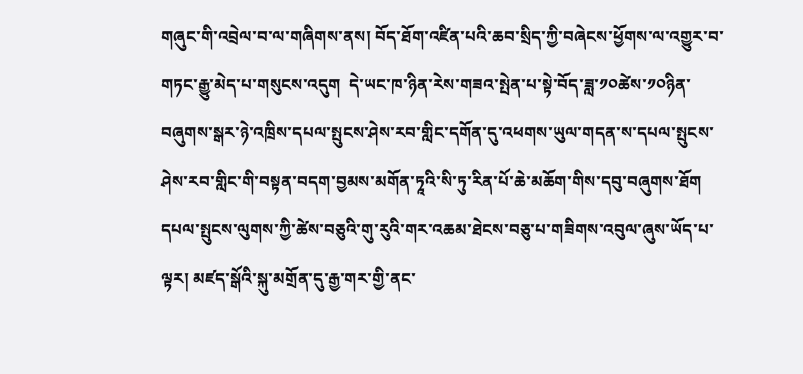གཞུང་གི་འབྲེལ་བ་ལ་གཞིགས་ནས། བོད་ཐོག་འཛིན་པའི་ཆབ་སྲིད་ཀྱི་བཞེངས་ཕྱོགས་ལ་འགྱུར་བ་གཏང་རྒྱུ་མེད་པ་གསུངས་འདུག  དེ་ཡང་ཁ་ཉིན་རེས་གཟའ་སྤེན་པ་སྟེ་བོད་ཟླ་༡༠ཚེས་༡༠ཉིན་བཞུགས་སྒར་ཉེ་འཁྲིས་དཔལ་སྤུངས་ཤེས་རབ་གླིང་དགོན་དུ་འཕགས་ཡུལ་གདན་ས་དཔལ་སྤུངས་ཤེས་རབ་གླིང་གི་བསྟན་བདག་བྱམས་མགོན་ཏཱའི་སི་ཏུ་རིན་པོ་ཆེ་མཆོག་གིས་དབུ་བཞུགས་ཐོག དཔལ་སྤུངས་ལུགས་ཀྱི་ཚེས་བཅུའི་གུ་རུའི་གར་འཆམ་ཐེངས་བཅུ་པ་གཟིགས་འབུལ་ཞུས་ཡོད་པ་ལྟར། མཛད་སྒོའི་སྐུ་མགྲོན་དུ་རྒྱ་གར་གྱི་ནང་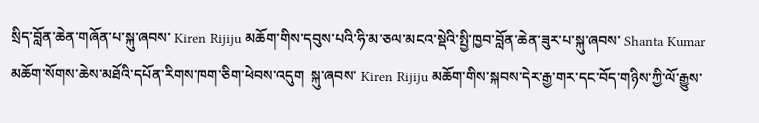སྲིད་བློན་ཆེན་གཞོན་པ་སྐུ་ཞབས་ Kiren Rijiju མཆོག་གིས་དབུས་པའི་ཧི་མ་ཅལ་མངའ་སྡེའི་སྤྱི་ཁྱབ་བློན་ཆེན་ཟུར་པ་སྐུ་ཞབས་ Shanta Kumar མཆོག་སོགས་ཆེས་མཐོའི་དཔོན་རིགས་ཁག་ཅིག་ཕེབས་འདུག  སྐུ་ཞབས་ Kiren Rijiju མཆོག་གིས་སྐབས་དེར་རྒྱ་གར་དང་བོད་གཉིས་ཀྱི་ལོ་རྒྱུས་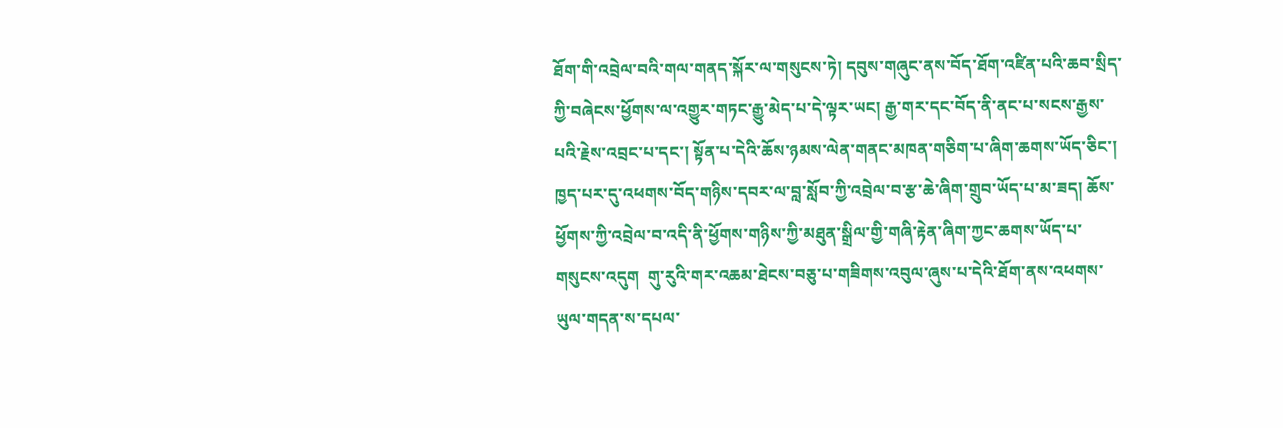ཐོག་གི་འབྲེལ་བའི་གལ་གནད་སྐོར་ལ་གསུངས་ཏེ། དབུས་གཞུང་ནས་བོད་ཐོག་འཛིན་པའི་ཆབ་སྲིད་ཀྱི་བཞེངས་ཕྱོགས་ལ་འགྱུར་གཏང་རྒྱུ་མེད་པ་དེ་ལྟར་ཡང། རྒྱ་གར་དང་བོད་ནི་ནང་པ་སངས་རྒྱས་པའི་རྗེས་འབྲང་པ་དང་། སྟོན་པ་དེའི་ཆོས་ཉམས་ལེན་གནང་མཁན་གཅིག་པ་ཞིག་ཆགས་ཡོད་ཅིང་། ཁྱད་པར་དུ་འཕགས་བོད་གཉིས་དབར་ལ་བླ་སློབ་ཀྱི་འབྲེལ་བ་རྩ་ཆེ་ཞིག་གྲུབ་ཡོད་པ་མ་ཟད། ཆོས་ཕྱོགས་ཀྱི་འབྲེལ་བ་འདི་ནི་ཕྱོགས་གཉིས་ཀྱི་མཐུན་སྒྲིལ་གྱི་གཞི་རྟེན་ཞིག་ཀྱང་ཆགས་ཡོད་པ་གསུངས་འདུག  གུ་རུའི་གར་འཆམ་ཐེངས་བཅུ་པ་གཟིགས་འབུལ་ཞུས་པ་དེའི་ཐོག་ནས་འཕགས་ཡུལ་གདན་ས་དཔལ་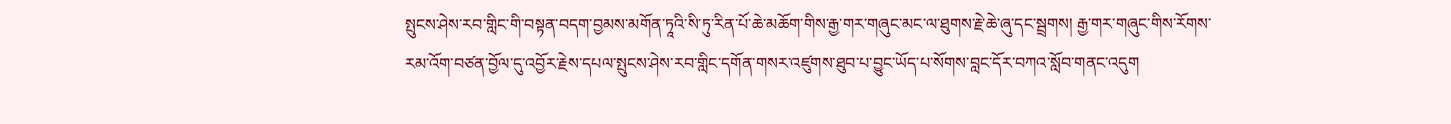སྤུངས་ཤེས་རབ་གླིང་གི་བསྟན་བདག་བྱམས་མགོན་ཏཱའི་སི་ཏུ་རིན་པོ་ཆེ་མཆོག་གིས་རྒྱ་གར་གཞུང་མང་ལ་ཐུགས་རྗེ་ཆེ་ཞུ་དང་སྦྲགས། རྒྱ་གར་གཞུང་གིས་རོགས་རམ་འོག་བཙན་བྱོལ་དུ་འབྱོར་རྗེས་དཔལ་སྤུངས་ཤེས་རབ་གླིང་དགོན་གསར་འཛུགས་ཐུབ་པ་བྱུང་ཡོད་པ་སོགས་བླང་དོར་བཀའ་སློབ་གནང་འདུག